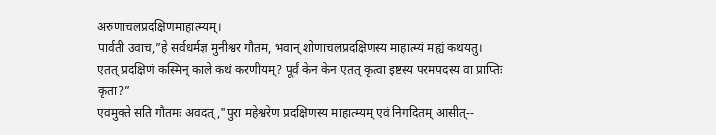अरुणाचलप्रदक्षिणमाहात्म्यम्।
पार्वती उवाच,”हे सर्वधर्मज्ञ मुनीश्वर गौतम, भवान् शोणाचलप्रदक्षिणस्य माहात्म्यं मह्यं कथयतु। एतत् प्रदक्षिणं कस्मिन् काले कथं करणीयम्? पूर्वं केन केन एतत् कृत्वा इष्टस्य परमपदस्य वा प्राप्तिः कृता?”
एवमुक्ते सति गौतमः अवदत्,"पुरा महेश्वरेण प्रदक्षिणस्य माहात्म्यम् एवं निगदितम् आसीत्--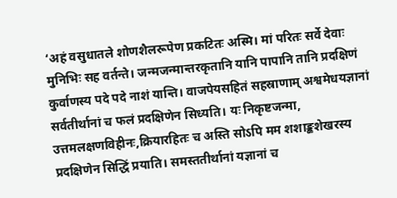‘अहं वसुधातले शोणशैलरूपेण प्रकटितः अस्मि। मां परितः सर्वे देवाः मुनिभिः सह वर्तन्ते। जन्मजन्मान्तरकृतानि यानि पापानि तानि प्रदक्षिणं कुर्वाणस्य पदे पदे नाशं यान्ति। वाजपेयसहितं सहस्राणाम् अश्वमेधयज्ञानां सर्वतीर्थानां च फलं प्रदक्षिणेन सिध्यति। यः निकृष्टजन्मा, उत्तमलक्षणविहीनः,क्रियारहितः च अस्ति सोऽपि मम शशाङ्कशेखरस्य प्रदक्षिणेन सिद्धिं प्रयाति। समस्ततीर्थानां यज्ञानां च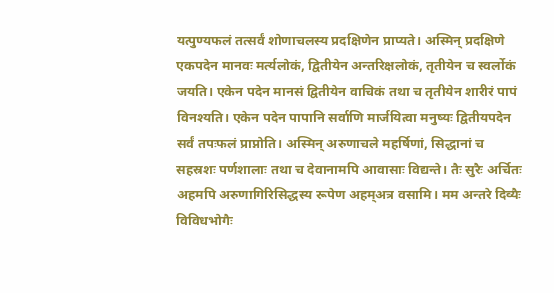यत्पुण्यफलं तत्सर्वं शोणाचलस्य प्रदक्षिणेन प्राप्यते। अस्मिन् प्रदक्षिणे एकपदेन मानवः मर्त्यलोकं, द्वितीयेन अन्तरिक्षलोकं, तृतीयेन च स्वर्लोकं जयति। एकेन पदेन मानसं द्वितीयेन वाचिकं तथा च तृतीयेन शारीरं पापं विनश्यति। एकेन पदेन पापानि सर्वाणि मार्जयित्वा मनुष्यः द्वितीयपदेन सर्वं तपःफलं प्राप्नोति। अस्मिन् अरुणाचले महर्षिणां, सिद्धानां च सहस्रशः पर्णशालाः तथा च देवानामपि आवासाः विद्यन्ते। तैः सुरैः अर्चितः अहमपि अरुणागिरिसिद्धस्य रूपेण अहम्अत्र वसामि। मम अन्तरे दिव्यैः विविधभोगैः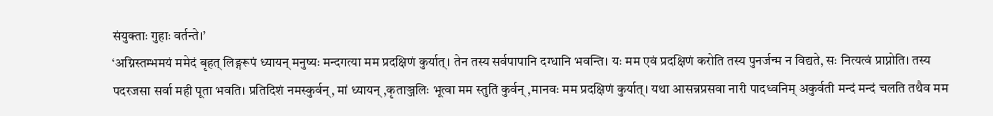संयुक्ताः गुहाः वर्तन्ते।’
‘अग्निस्तम्भमयं ममेदं बृहत् लिङ्गरूपं ध्यायन् मनुष्यः मन्दगत्या मम प्रदक्षिणं कुर्यात्। तेन तस्य सर्वपापानि दग्धानि भवन्ति। यः मम एवं प्रदक्षिणं करोति तस्य पुनर्जन्म न विद्यते, सः नित्यत्वं प्राप्नोति। तस्य पदरजसा सर्वा मही पूता भवति। प्रतिदिशं नमस्कुर्वन्, मां ध्यायन् ,कृताञ्जलिः भूत्वा मम स्तुतिं कुर्वन् ,मानवः मम प्रदक्षिणं कुर्यात्। यथा आसन्नप्रसवा नारी पादध्वनिम् अकुर्वती मन्दं मन्दं चलति तथैव मम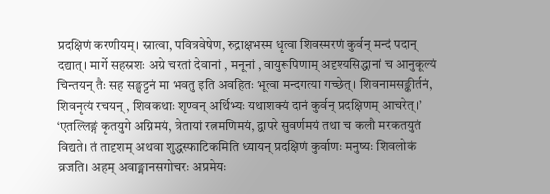प्रदक्षिणं करणीयम्। स्नात्वा, पवित्रवेषेण, रुद्राक्षभस्म धृत्वा शिवस्मरणं कुर्वन् मन्दं पदान् दद्यात्। मार्गे सहस्रशः अग्रे चरतां देवानां , मनूनां , वायुरूपिणाम् अदृश्यसिद्धानां च आनुकूल्यं चिन्तयन् तैः सह सङ्घट्टनं मा भवतु इति अवहितः भूत्वा मन्दगत्या गच्छेत्। शिवनामसङ्कीर्तनं, शिवनृत्यं रचयन् , शिवकथाः शृण्वन् अर्थिभ्यः यथाशक्यं दानं कुर्वन् प्रदक्षिणम् आचरेत्।’
‘एतल्लिङ्गं कृतयुगे अग्निमयं, त्रेतायां रत्नमणिमयं, द्वापरे सुवर्णमयं तथा च कलौ मरकतयुतं विद्यते। तं तादृशम् अथवा शुद्धस्फाटिकमिति ध्यायन् प्रदक्षिणं कुर्वाणः मनुष्यः शिवलोकं व्रजति। अहम् अवाङ्मानसगोचरः अप्रमेयः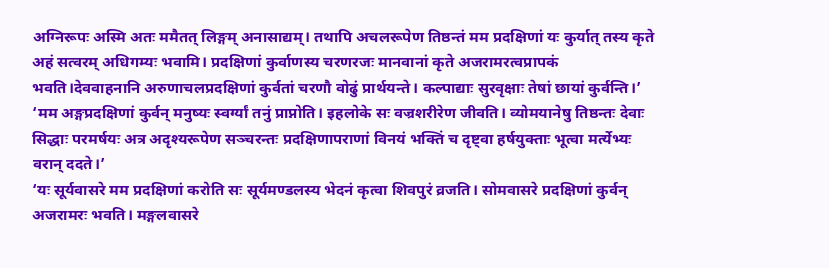अग्निरूपः अस्मि अतः ममैतत् लिङ्गम् अनासाद्यम्। तथापि अचलरूपेण तिष्ठन्तं मम प्रदक्षिणां यः कुर्यात् तस्य कृते अहं सत्वरम् अधिगम्यः भवामि। प्रदक्षिणां कुर्वाणस्य चरणरजः मानवानां कृते अजरामरत्वप्रापकं भवति।देववाहनानि अरुणाचलप्रदक्षिणां कुर्वतां चरणौ वोढुं प्रार्थयन्ते। कल्पाद्याः सुरवृक्षाः तेषां छायां कुर्वन्ति।’
‘मम अङ्गप्रदक्षिणां कुर्वन् मनुष्यः स्वर्ग्यां तनुं प्राप्नोति। इहलोके सः वज्रशरीरेण जीवति। व्योमयानेषु तिष्ठन्तः देवाः सिद्धाः परमर्षयः अत्र अदृश्यरूपेण सञ्चरन्तः प्रदक्षिणापराणां विनयं भक्तिं च दृष्ट्वा हर्षयुक्ताः भूत्वा मर्त्येभ्यः वरान् ददते।’
‘यः सूर्यवासरे मम प्रदक्षिणां करोति सः सूर्यमण्डलस्य भेदनं कृत्वा शिवपुरं व्रजति। सोमवासरे प्रदक्षिणां कुर्वन् अजरामरः भवति। मङ्गलवासरे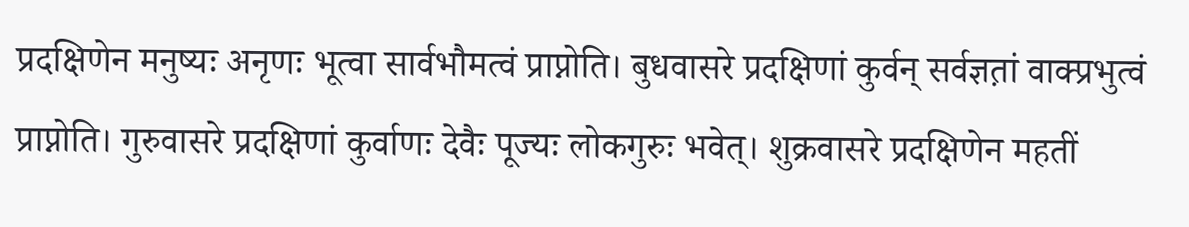प्रदक्षिणेन मनुष्यः अनृणः भूत्वा सार्वभौमत्वं प्राप्नोति। बुधवासरे प्रदक्षिणां कुर्वन् सर्वज्ञत़ां वाक्प्रभुत्वं प्राप्नोति। गुरुवासरे प्रदक्षिणां कुर्वाणः देवैः पूज्यः लोकगुरुः भवेत्। शुक्रवासरे प्रदक्षिणेन महतीं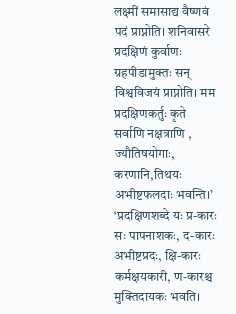लक्ष्मीं समासाद्य वैष्णवं पदं प्राप्नोति। शनिवासरे प्रदक्षिणं कुर्वाणः ग्रहपीडामुक्तः सन् विश्वविजयं प्राप्नोति। मम प्रदक्षिणकर्तुः कृते सर्वाणि नक्षत्राणि , ज्यौतिषयोगाः, करणानि,तिथयः अभीष्टफलदाः भवन्ति।’
‘प्रदक्षिणशब्दे यः प्र-कारः सः पापनाशकः, द-कारः अभीष्टप्रदः, क्षि-कारः कर्मक्षयकारी, ण-कारश्च मुक्तिदायकः भवति।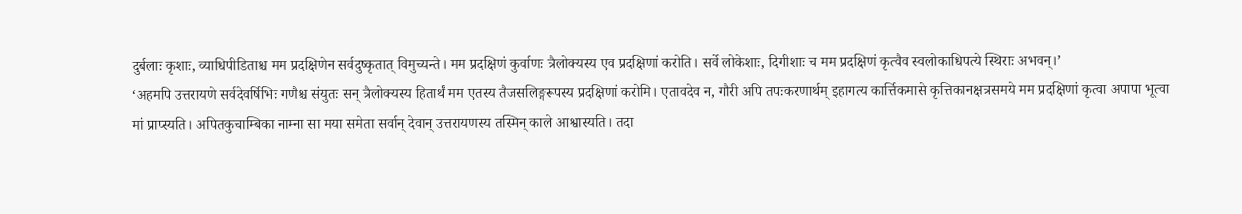दुर्बलाः कृशाः, व्याधिपीडिताश्च मम प्रदक्षिणेन सर्वदुष्कृतात् विमुच्यन्ते। मम प्रदक्षिणं कुर्वाणः त्रैलोक्यस्य एव प्रदक्षिणां करोति। सर्वे लोकेशाः, दिगीशाः च मम प्रदक्षिणं कृत्वैव स्वलोकाधिपत्ये स्थिराः अभवन्।’
‘अहमपि उत्तरायणे सर्वदेवर्षिभिः गणैश्च संयुतः सन् त्रैलोक्यस्य हितार्थं मम एतस्य तैजसलिङ्गरूपस्य प्रदक्षिणां करोमि। एतावदेव न, गौरी अपि तपःकरणार्थम् इहागत्य कार्त्तिकमासे कृत्तिकानक्षत्रसमये मम प्रदक्षिणां कृत्वा अपापा भूत्वा मां प्राप्स्यति। अपितकुचाम्बिका नाम्ना सा मया समेता सर्वान् देवान् उत्तरायणस्य तस्मिन् काले आश्वास्यति। तदा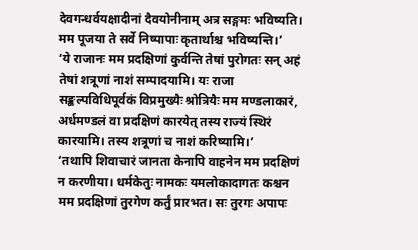देवगन्धर्वयक्षादीनां दैवयोनीनाम् अत्र सङ्गमः भविष्यति। मम पूजया ते सर्वे निष्पापाः कृतार्थाश्च भविष्यन्ति।’
‘ये राजानः मम प्रदक्षिणां कुर्वन्ति तेषां पुरोगतः सन् अहं तेषां शत्रूणां नाशं सम्पादयामि। यः राजा सङ्कल्पविधिपूर्वकं विप्रमुख्यैः श्रोत्रियैः मम मण्डलाकारं, अर्धमण्डलं वा प्रदक्षिणं कारयेत् तस्य राज्यं स्थिरं कारयामि। तस्य शत्रूणां च नाशं करिष्यामि।’
‘तथापि शिवाचारं जानता केनापि वाहनेन मम प्रदक्षिणं न करणीया। धर्मकेतुः नामकः यमलोकादागतः कश्चन मम प्रदक्षिणां तुरगेण कर्तुं प्रारभत। सः तुरगः अपापः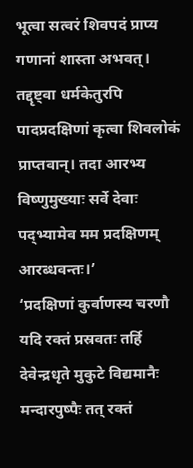भूत्वा सत्वरं शिवपदं प्राप्य गणानां शास्ता अभवत्। तद्दृष्ट्वा धर्मकेतुरपि पादप्रदक्षिणां कृत्वा शिवलोकं प्राप्तवान्। तदा आरभ्य विष्णुमुख्याः सर्वे देवाः पद्भ्यामेव मम प्रदक्षिणम् आरब्धवन्तः।’
‘प्रदक्षिणां कुर्वाणस्य चरणौ यदि रक्तं प्रस्रवतः तर्हि देवेन्द्रधृते मुकुटे विद्यमानैः मन्दारपुष्पैः तत् रक्तं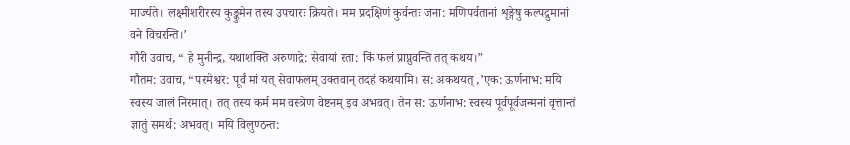मार्ज्यते। लक्ष्मीशरीरस्य कुङ्कुमेन तस्य उपचारः क्रियते। मम प्रदक्षिणं कुर्वन्तः जना: मणिपर्वतानां शृङ्गेषु कल्पद्रुमानां वने विचरन्ति।’
गौरी उवाच, “ हे मुनीन्द्र, यथाशक्ति अरुणाद्रे: सेवायां रता: किं फलं प्राप्नुवन्ति तत् कथय।”
गौतम: उवाच, “परमेश्वर: पूर्वं मां यत् सेवाफलम् उक्तवान् तदहं कथयामि। स: अकथयत् ,’एक: ऊर्णनाभ: मयि स्वस्य जालं निरमात्। तत् तस्य कर्म मम वस्त्रेण वेष्टनम् इव अभवत्। तेन स: ऊर्णनाभ: स्वस्य पूर्वपूर्वजन्मनां वृत्तान्तं ज्ञातुं समर्थ: अभवत्। मयि विलुण्ठन्त: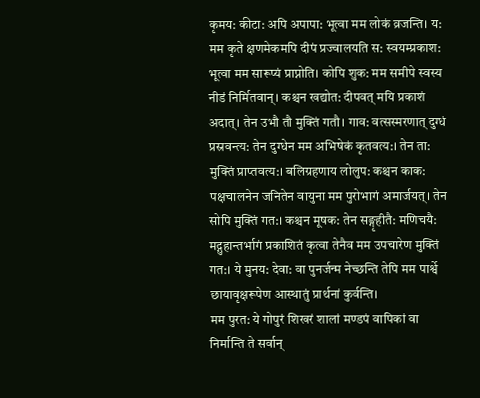कृमय: कीटा: अपि अपापा: भूत्वा मम लोकं व्रजन्ति। य: मम कृते क्षणमेकमपि दीपं प्रज्वालयति स: स्वयम्प्रकाश: भूत्वा मम सारूप्यं प्राप्नोति। कोपि शुक: मम समीपे स्वस्य नीडं निर्मितवान्। कश्चन खद्योत: दीपवत् मयि प्रकाशं अदात्। तेन उभौ तौ मुक्तिं गतौ। गाव: वत्सस्मरणात् दुग्धं प्रस्रवन्त्य: तेन दुग्धेन मम अभिषेकं कृतवत्य:। तेन ता: मुक्तिं प्राप्तवत्य:। बलिग्रहणाय लोलुप: कश्चन काक: पक्षचालनेन जनितेन वायुना मम पुरोभागं अमार्जयत्। तेन सोपि मुक्तिं गत:। कश्चन मूषक: तेन सङ्गृहीतै: मणिचयै: मद्गुहान्तर्भागं प्रकाशितं कृत्वा तेनैव मम उपचारेण मुक्तिं गत:। ये मुनय: देवा: वा पुनर्जन्म नेच्छन्ति तेपि मम पार्श्वे छायावृक्षरूपेण आस्थातुं प्रार्थनां कुर्वन्ति।
मम पुरत: ये गोपुरं शिखरं शालां मण्डपं वापिकां वा निर्मान्ति ते सर्वान्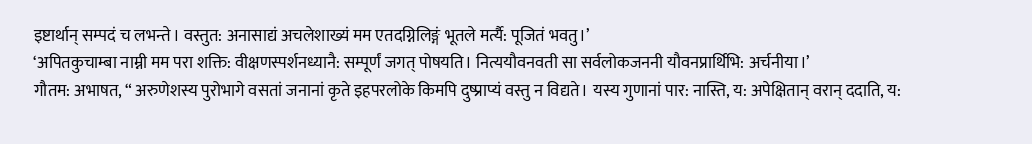इष्टार्थान् सम्पदं च लभन्ते। वस्तुत: अनासाद्यं अचलेशाख्यं मम एतदग्निलिङ्गं भूतले मर्त्यै: पूजितं भवतु।’
‘अपितकुचाम्बा नाम्नी मम परा शक्ति: वीक्षणस्पर्शनध्यानै: सम्पूर्णं जगत् पोषयति। नित्ययौवनवती सा सर्वलोकजननी यौवनप्रार्थिभि: अर्चनीया।’
गौतम: अभाषत, “ अरुणेशस्य पुरोभागे वसतां जनानां कृते इहपरलोके किमपि दुष्प्राप्यं वस्तु न विद्यते। यस्य गुणानां पार: नास्ति, य: अपेक्षितान् वरान् ददाति, य: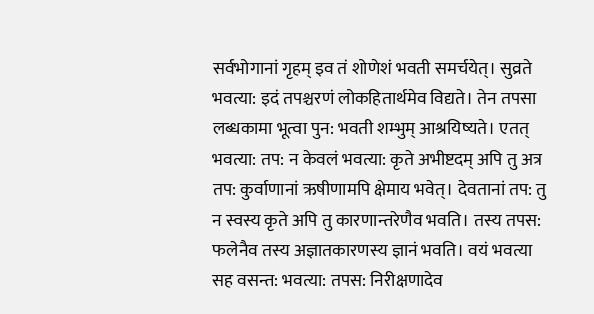सर्वभोगानां गृहम् इव तं शोणेशं भवती समर्चयेत्। सुव्रते भवत्या: इदं तपश्चरणं लोकहितार्थमेव विद्यते। तेन तपसा लब्धकामा भूत्वा पुन: भवती शम्भुम् आश्रयिष्यते। एतत् भवत्या: तप: न केवलं भवत्या: कृते अभीष्टदम् अपि तु अत्र तप: कुर्वाणानां ऋषीणामपि क्षेमाय भवेत्। देवतानां तप: तु न स्वस्य कृते अपि तु कारणान्तरेणैव भवति। तस्य तपस: फलेनैव तस्य अज्ञातकारणस्य ज्ञानं भवति। वयं भवत्या सह वसन्त: भवत्या: तपस: निरीक्षणादेव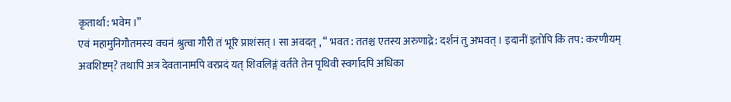कृतार्था: भवेम।”
एवं महामुनिगौतमस्य वचनं श्रुत्वा गौरी तं भूरि प्राशंसत्। सा अवदत् , “ भवत: ततश्च एतस्य अरुणाद्रे: दर्शनं तु अभवत्। इदानीं इतोपि किं तप: करणीयम् अवशिष्टम्? तथापि अत्र देवतानामपि वरप्रदं यत् शिवलिङ्गं वर्तते तेन पृथिवी स्वर्गादपि अधिका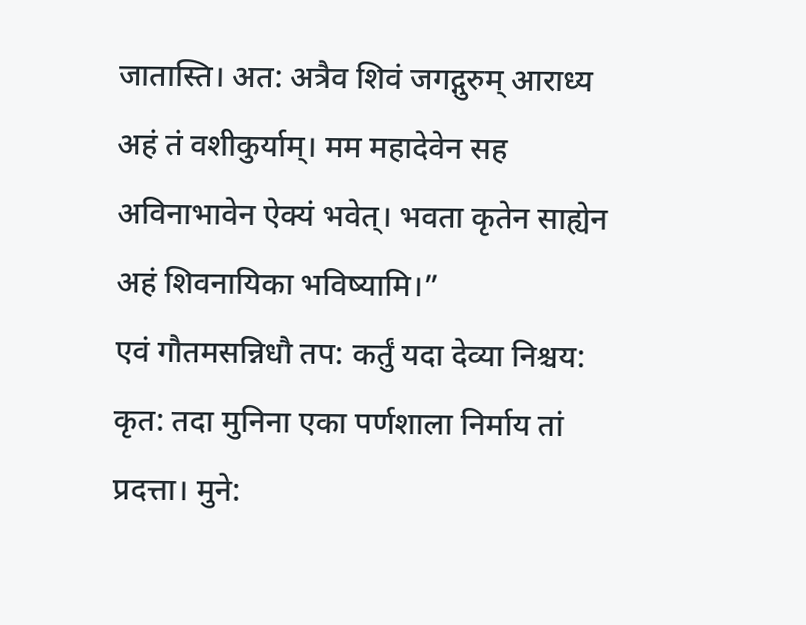जातास्ति। अत: अत्रैव शिवं जगद्गुरुम् आराध्य अहं तं वशीकुर्याम्। मम महादेवेन सह अविनाभावेन ऐक्यं भवेत्। भवता कृतेन साह्येन अहं शिवनायिका भविष्यामि।”
एवं गौतमसन्निधौ तप: कर्तुं यदा देव्या निश्चय: कृत: तदा मुनिना एका पर्णशाला निर्माय तां प्रदत्ता। मुने: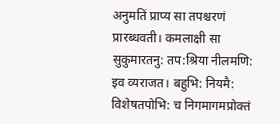अनुमतिं प्राप्य सा तपश्चरणं प्रारब्धवती। कमलाक्षी सा सुकुमारतनु: तप:श्रिया नीलमणि: इव व्यराजत। बहुभि: नियमै: विशेषतपोभि: च निगमागमप्रोक्तं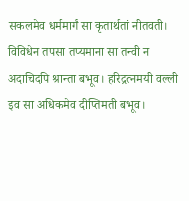सकलमेव धर्ममार्गं सा कृतार्थतां नीतवती। विविधेन तपसा तप्यमाना सा तन्वी न अदाचिदपि श्रान्ता बभूव। हरिद्रत्नमयी वल्ली
इव सा अधिकमेव दीप्तिमती बभूव।